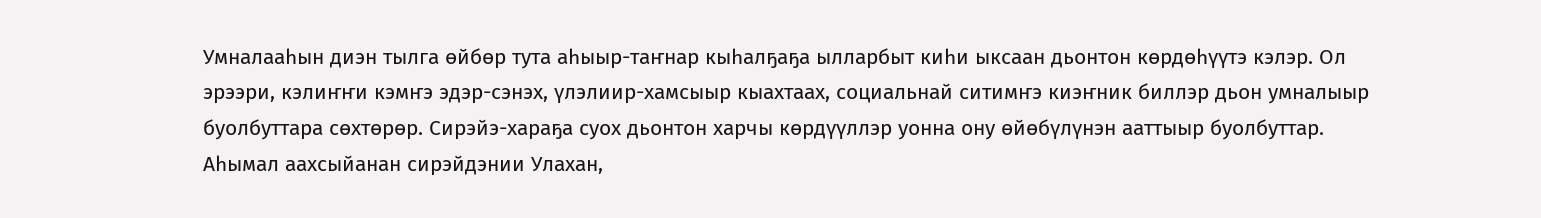Умналааһын диэн тылга өйбөр тута аһыыр-таҥнар кыһалҕаҕа ылларбыт киһи ыксаан дьонтон көрдөһүүтэ кэлэр. Ол эрээри, кэлиҥҥи кэмҥэ эдэр-сэнэх, үлэлиир-хамсыыр кыахтаах, социальнай ситимҥэ киэҥник биллэр дьон умналыыр буолбуттара сөхтөрөр. Сирэйэ-хараҕа суох дьонтон харчы көрдүүллэр уонна ону өйөбүлүнэн ааттыыр буолбуттар. Аһымал аахсыйанан сирэйдэнии Улахан,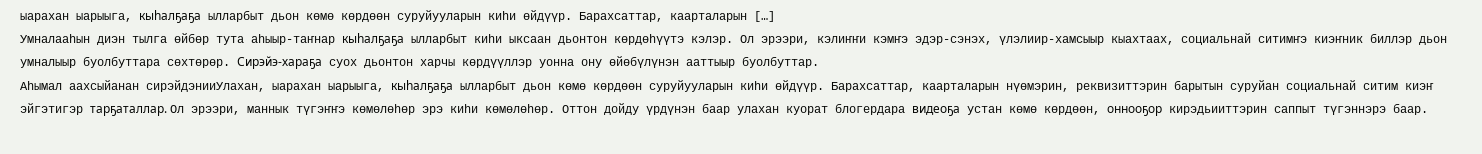ыарахан ыарыыга, кыһалҕаҕа ылларбыт дьон көмө көрдөөн суруйууларын киһи өйдүүр. Барахсаттар, каарталарын […]
Умналааһын диэн тылга өйбөр тута аһыыр-таҥнар кыһалҕаҕа ылларбыт киһи ыксаан дьонтон көрдөһүүтэ кэлэр. Ол эрээри, кэлиҥҥи кэмҥэ эдэр-сэнэх, үлэлиир-хамсыыр кыахтаах, социальнай ситимҥэ киэҥник биллэр дьон умналыыр буолбуттара сөхтөрөр. Сирэйэ-хараҕа суох дьонтон харчы көрдүүллэр уонна ону өйөбүлүнэн ааттыыр буолбуттар.
Аһымал аахсыйанан сирэйдэнииУлахан, ыарахан ыарыыга, кыһалҕаҕа ылларбыт дьон көмө көрдөөн суруйууларын киһи өйдүүр. Барахсаттар, каарталарын нүөмэрин, реквизиттэрин барытын суруйан социальнай ситим киэҥ эйгэтигэр тарҕаталлар. Ол эрээри, маннык түгэҥҥэ көмөлөһөр эрэ киһи көмөлөһөр. Оттон дойду үрдүнэн баар улахан куорат блогердара видеоҕа устан көмө көрдөөн, оннооҕор кирэдьииттэрин саппыт түгэннэрэ баар.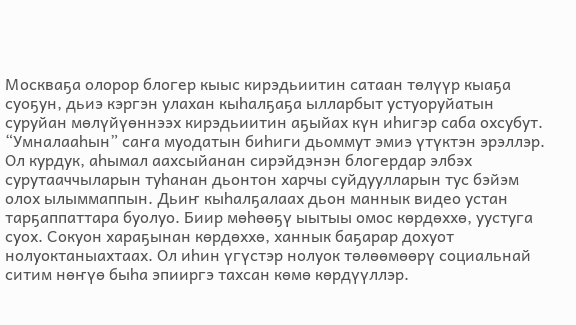Москваҕа олорор блогер кыыс кирэдьиитин сатаан төлүүр кыаҕа суоҕун, дьиэ кэргэн улахан кыһалҕаҕа ылларбыт устуоруйатын суруйан мөлүйүөннээх кирэдьиитин аҕыйах күн иһигэр саба охсубут.
“Умналааһын” саҥа муодатын биһиги дьоммут эмиэ үтүктэн эрэллэр. Ол курдук, аһымал аахсыйанан сирэйдэнэн блогердар элбэх сурутааччыларын туһанан дьонтон харчы суйдуулларын тус бэйэм олох ылыммаппын. Дьиҥ кыһалҕалаах дьон маннык видео устан тарҕаппаттара буолуо. Биир мөһөөҕү ыытыы омос көрдөххө, уустуга суох. Сокуон хараҕынан көрдөххө, ханнык баҕарар дохуот нолуоктаныахтаах. Ол иһин үгүстэр нолуок төлөөмөөрү социальнай ситим нөҥүө быһа эпииргэ тахсан көмө көрдүүллэр.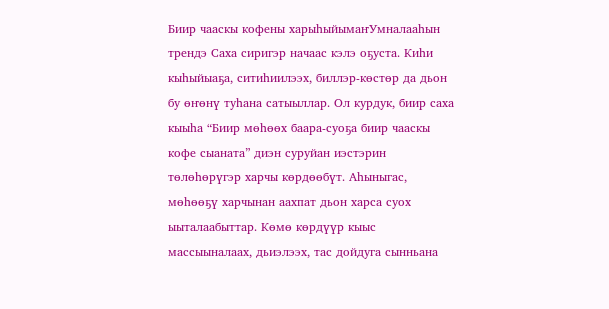Биир чааскы кофены харыһыйымаҥУмналааһын трендэ Саха сиригэр начаас кэлэ оҕуста. Киһи кыһыйыаҕа, ситиһиилээх, биллэр-көстөр да дьон бу өҥөнү туһана сатыыллар. Ол курдук, биир саха кыыһа “Биир мөһөөх баара-суоҕа биир чааскы кофе сыаната” диэн суруйан иэстэрин төлөһөрүгэр харчы көрдөөбүт. Аһыныгас, мөһөөҕү харчынан аахпат дьон харса суох ыыталаабыттар. Көмө көрдүүр кыыс массыыналаах, дьиэлээх, тас дойдуга сынньана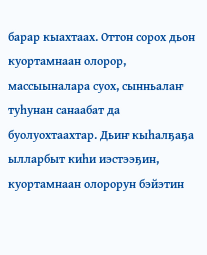барар кыахтаах. Оттон сорох дьон куортамнаан олорор, массыыналара суох, сынньалаҥ туһунан санаабат да буолуохтаахтар. Дьиҥ кыһалҕаҕа ылларбыт киһи иэстээҕин, куортамнаан олорорун бэйэтин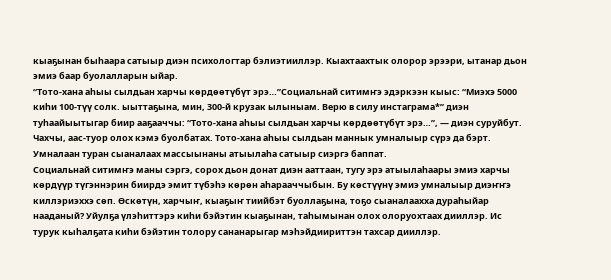кыаҕынан быһаара сатыыр диэн психологтар бэлиэтииллэр. Кыахтаахтык олорор эрээри, ытанар дьон эмиэ баар буолалларын ыйар.
“Тото-хана аһыы сылдьан харчы көрдөөтүбүт эрэ…”Социальнай ситимҥэ эдэркээн кыыс: “Миэхэ 5000 киһи 100‑түү солк. ыыттаҕына, мин, 300‑й крузак ылыныам. Верю в силу инстаграма*” диэн туһаайыытыгар биир ааҕааччы: “Тото-хана аһыы сылдьан харчы көрдөөтүбүт эрэ…”, — диэн суруйбут. Чахчы, аас-туор олох кэмэ буолбатах. Тото-хана аһыы сылдьан маннык умналыыр сүрэ да бэрт. Умналаан туран сыаналаах массыынаны атыылаһа сатыыр сиэргэ баппат.
Социальнай ситимҥэ маны сэргэ, сорох дьон донат диэн ааттаан, тугу эрэ атыылаһаары эмиэ харчы көрдүүр түгэннэрин биирдэ эмит түбэһэ көрөн аһарааччыбын. Бу көстүүнү эмиэ умналыыр диэҥҥэ киллэриэххэ сөп. Өскөтүн, харчыҥ, кыаҕыҥ тиийбэт буоллаҕына, тоҕо сыаналаахха дураһыйар нааданый? Уйулҕа үлэһиттэрэ киһи бэйэтин кыаҕынан, таһымынан олох олоруохтаах дииллэр. Ис турук кыһалҕата киһи бэйэтин толору сананарыгар мэһэйдиириттэн тахсар дииллэр.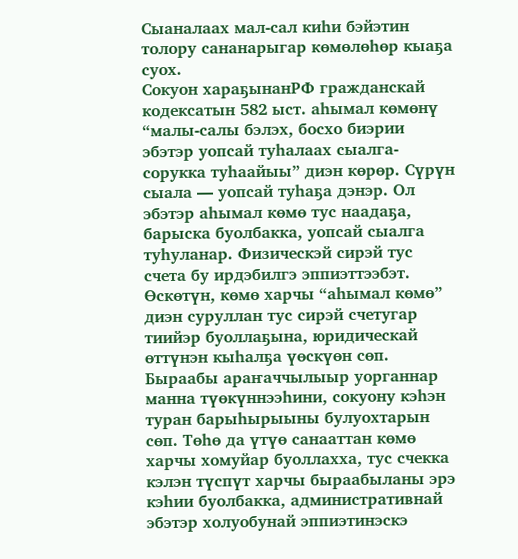Сыаналаах мал-сал киһи бэйэтин толору сананарыгар көмөлөһөр кыаҕа суох.
Сокуон хараҕынанРФ гражданскай кодексатын 582 ыст. аһымал көмөнү “малы-салы бэлэх, босхо биэрии эбэтэр уопсай туһалаах сыалга-сорукка туһаайыы” диэн көрөр. Сүрүн сыала — уопсай туһаҕа дэнэр. Ол эбэтэр аһымал көмө тус наадаҕа, барыска буолбакка, уопсай сыалга туһуланар. Физическэй сирэй тус счета бу ирдэбилгэ эппиэттээбэт. Өскөтүн, көмө харчы “аһымал көмө” диэн суруллан тус сирэй счетугар тиийэр буоллаҕына, юридическай өттүнэн кыһалҕа үөскүөн сөп. Быраабы араҥаччылыыр уорганнар манна түөкүннээһини, сокуону кэһэн туран барыһырыыны булуохтарын сөп. Төһө да үтүө санааттан көмө харчы хомуйар буоллахха, тус счекка кэлэн түспүт харчы быраабыланы эрэ кэһии буолбакка, административнай эбэтэр холуобунай эппиэтинэскэ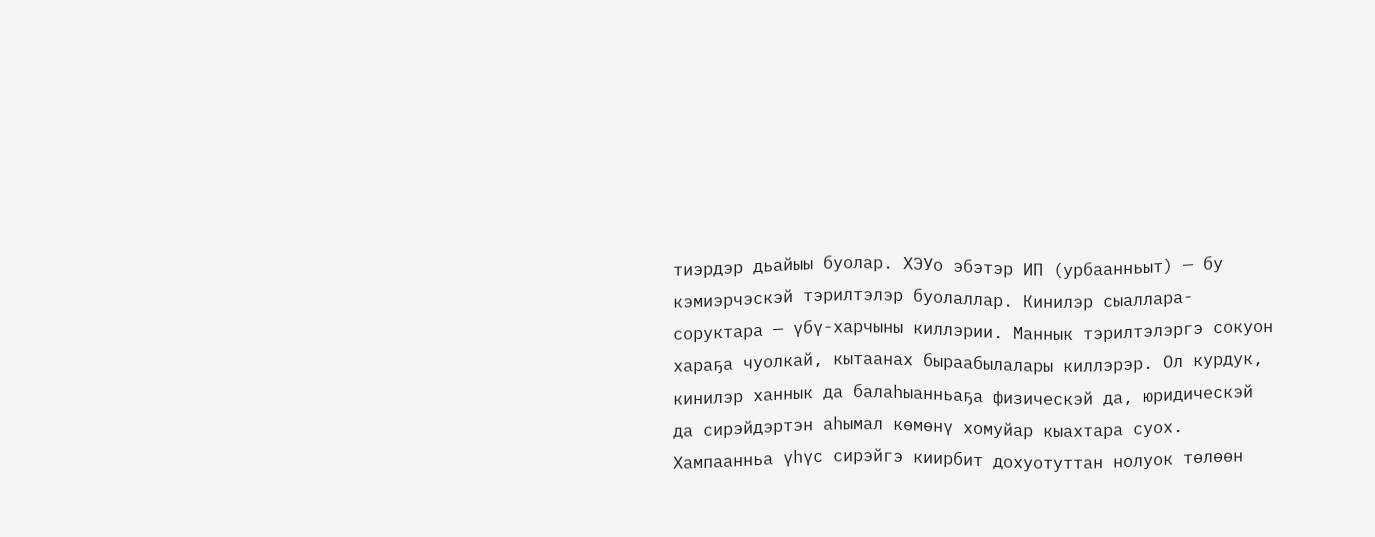тиэрдэр дьайыы буолар. ХЭУо эбэтэр ИП (урбаанньыт) — бу кэмиэрчэскэй тэрилтэлэр буолаллар. Кинилэр сыаллара-соруктара — үбү-харчыны киллэрии. Маннык тэрилтэлэргэ сокуон хараҕа чуолкай, кытаанах быраабылалары киллэрэр. Ол курдук, кинилэр ханнык да балаһыанньаҕа физическэй да, юридическэй да сирэйдэртэн аһымал көмөнү хомуйар кыахтара суох. Хампаанньа үһүс сирэйгэ киирбит дохуотуттан нолуок төлөөн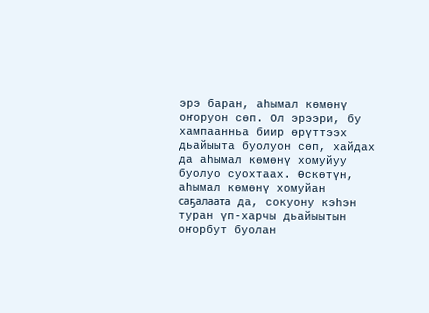эрэ баран, аһымал көмөнү оҥоруон сөп. Ол эрээри, бу хампаанньа биир өрүттээх дьайыыта буолуон сөп, хайдах да аһымал көмөнү хомуйуу буолуо суохтаах. Өскөтүн, аһымал көмөнү хомуйан саҕалаата да, сокуону кэһэн туран үп-харчы дьайыытын оҥорбут буолан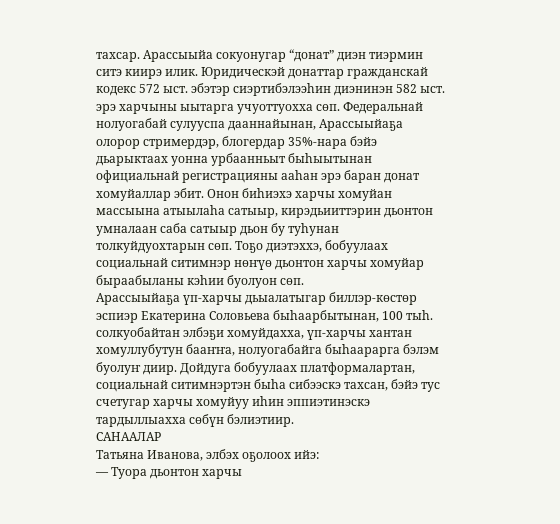тахсар. Арассыыйа сокуонугар “донат” диэн тиэрмин ситэ киирэ илик. Юридическэй донаттар гражданскай кодекс 572 ыст. эбэтэр сиэртибэлээһин диэнинэн 582 ыст. эрэ харчыны ыытарга учуоттуохха сөп. Федеральнай нолуогабай сулууспа дааннайынан, Арассыыйаҕа олорор стримердэр, блогердар 35%-нара бэйэ дьарыктаах уонна урбаанньыт быһыытынан официальнай регистрацияны ааһан эрэ баран донат хомуйаллар эбит. Онон биһиэхэ харчы хомуйан массыына атыылаһа сатыыр, кирэдьииттэрин дьонтон умналаан саба сатыыр дьон бу туһунан толкуйдуохтарын сөп. Тоҕо диэтэххэ, бобуулаах социальнай ситимнэр нөҥүө дьонтон харчы хомуйар быраабыланы кэһии буолуон сөп.
Арассыыйаҕа үп-харчы дьыалатыгар биллэр-көстөр эспиэр Екатерина Соловьева быһаарбытынан, 100 тыһ. солкуобайтан элбэҕи хомуйдахха, үп-харчы хантан хомуллубутун бааҥҥа, нолуогабайга быһаарарга бэлэм буолуҥ диир. Дойдуга бобуулаах платформалартан, социальнай ситимнэртэн быһа сибээскэ тахсан, бэйэ тус счетугар харчы хомуйуу иһин эппиэтинэскэ тардыллыахха сөбүн бэлиэтиир.
САНААЛАР
Татьяна Иванова, элбэх оҕолоох ийэ:
— Туора дьонтон харчы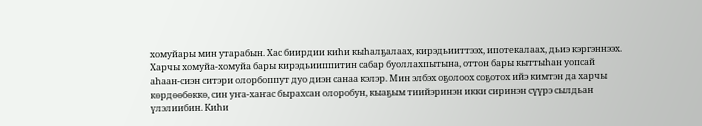хомуйары мин утарабын. Хас биирдии киһи кыһалҕалаах, кирэдьииттээх, ипотекалаах, дьиэ кэргэннээх. Харчы хомуйа-хомуйа бары кирэдьииппитин сабар буоллахпытына, оттон бары кыттыһан уопсай аһаан-сиэн ситэри олорбоппут дуо диэн санаа кэлэр. Мин элбэх оҕолоох соҕотох ийэ кимтэн да харчы көрдөөбөккө, син уҥа-хаҥас бырахсан олоробун, кыаҕым тиийэринэн икки сиринэн сүүрэ сылдьан үлэлиибин. Киһи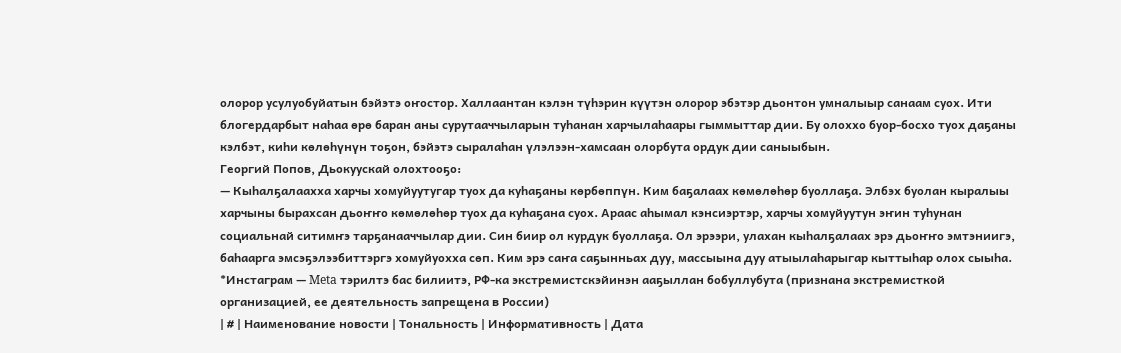олорор усулуобуйатын бэйэтэ оҥостор. Халлаантан кэлэн түһэрин күүтэн олорор эбэтэр дьонтон умналыыр санаам суох. Ити блогердарбыт наһаа өрө баран аны сурутааччыларын туһанан харчылаһаары гыммыттар дии. Бу олоххо буор-босхо туох даҕаны кэлбэт, киһи көлөһүнүн тоҕон, бэйэтэ сыралаһан үлэлээн-хамсаан олорбута ордук дии саныыбын.
Георгий Попов, Дьокуускай олохтооҕо:
— Кыһалҕалаахха харчы хомуйуутугар туох да куһаҕаны көрбөппүн. Ким баҕалаах көмөлөһөр буоллаҕа. Элбэх буолан кыралыы харчыны бырахсан дьоҥҥо көмөлөһөр туох да куһаҕана суох. Араас аһымал кэнсиэртэр, харчы хомуйуутун эҥин туһунан социальнай ситимҥэ тарҕанааччылар дии. Син биир ол курдук буоллаҕа. Ол эрээри, улахан кыһалҕалаах эрэ дьоҥҥо эмтэниигэ, баһаарга эмсэҕэлээбиттэргэ хомуйуохха сөп. Ким эрэ саҥа саҕынньах дуу, массыына дуу атыылаһарыгар кыттыһар олох сыыһа.
*Инстаграм — Meta тэрилтэ бас билиитэ, РФ-ка экстремистскэйинэн ааҕыллан бобуллубута (признана экстремисткой организацией, ее деятельность запрещена в России)
| # | Наименование новости | Тональность | Информативность | Дата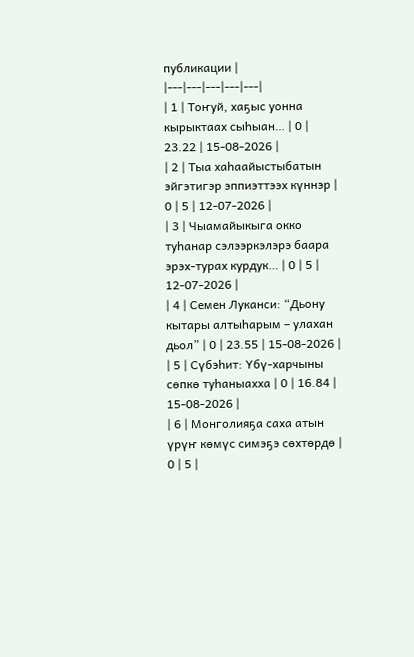публикации |
|---|---|---|---|---|
| 1 | Тоҥуй, хаҕыс уонна кырыктаах сыһыан… | 0 | 23.22 | 15-08-2026 |
| 2 | Тыа хаһаайыстыбатын эйгэтигэр эппиэттээх күннэр | 0 | 5 | 12-07-2026 |
| 3 | Чыамайыкыга окко туһанар сэлээркэлэрэ баара эрэх-турах курдук… | 0 | 5 | 12-07-2026 |
| 4 | Семен Луканси: “Дьону кытары алтыһарым – улахан дьол” | 0 | 23.55 | 15-08-2026 |
| 5 | Сүбэһит: Үбү-харчыны сөпкө туһаныахха | 0 | 16.84 | 15-08-2026 |
| 6 | Монголияҕа саха атын үрүҥ көмүс симэҕэ сөхтөрдө | 0 | 5 |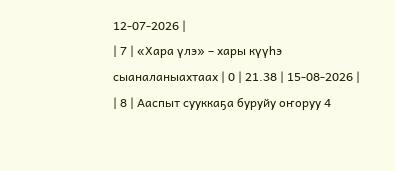12-07-2026 |
| 7 | «Хара үлэ» – хары күүһэ сыаналаныахтаах | 0 | 21.38 | 15-08-2026 |
| 8 | Ааспыт сууккаҕа буруйу оҥоруу 4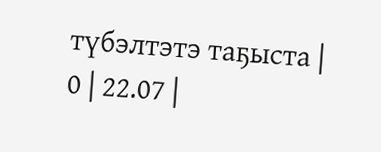түбэлтэтэ таҕыста | 0 | 22.07 |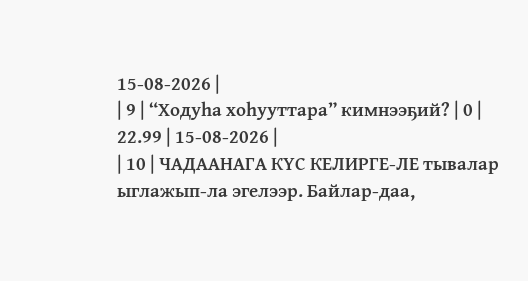15-08-2026 |
| 9 | “Ходуһа хоһууттара” кимнээҕий? | 0 | 22.99 | 15-08-2026 |
| 10 | ЧАДААНАГА КҮС КЕЛИРГЕ-ЛЕ тывалар ыглажып-ла эгелээр. Байлар-даа,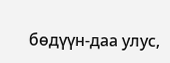бөдүүн-даа улус,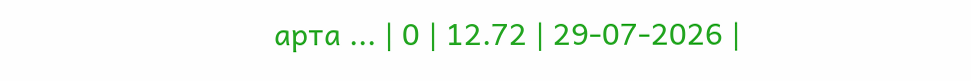арта ... | 0 | 12.72 | 29-07-2026 |